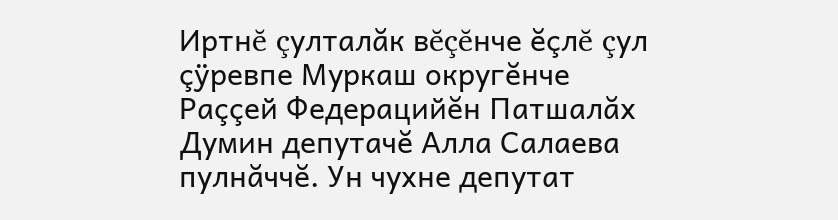Иртнĕ çулталăк вĕçĕнче ĕçлĕ çул çÿревпе Муркаш округĕнче Раççей Федерацийĕн Патшалăх Думин депутачĕ Алла Салаева пулнăччĕ. Ун чухне депутат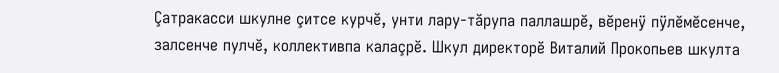Çатракасси шкулне çитсе курчĕ, унти лару-тăрупа паллашрĕ, вĕренÿ пÿлĕмĕсенче, залсенче пулчĕ, коллективпа калаçрĕ. Шкул директорĕ Виталий Прокопьев шкулта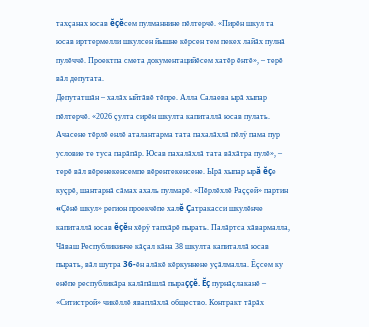тахçанах юсав ĕçĕсем пулманнине пĕлтерчĕ. «Пирĕн шкул та юсав ирттермелли шкулсен йышне кĕрсен тем пекех лайăх пулнă пулĕччĕ. Проектпа смета документацийĕсем хатĕр ĕнтĕ», – терĕ вăл депутата.
Депутатшăн – халăх ыйтăвĕ тĕпре. Алла Салаева ырă хыпар пĕлтерчĕ. «2026 çулта сирĕн шкулта капиталлă юсав пулать. Ачасене тĕрлĕ енлĕ аталантарма тата пахалăхлă пĕлÿ пама пур условие те туса парăпăр. Юсав пахалăхлă тата вăхăтра пулĕ», – терĕ вăл вĕренекенсемпе вĕрентекенсене. Ырă хыпар ырă ĕçе куçрĕ, шантарнă сăмах ахаль пулмарĕ. «Пĕрлĕхлĕ Раççей» партин «Çĕнĕ шкул» регион проекчĕпе халĕ Çатракасси шкулĕнче капиталлă юсав ĕçĕн хĕрÿ тапхăрĕ пырать. Палăртса хăвармалла, Чăваш Республикинче кăçал кăна 38 шкулта капиталлă юсав пырать, вăл шутра 36-ĕн алăкĕ кĕркуннене уçăлмалла. Ĕçсем ку енĕпе республикăра калăпăшлă пыраççĕ. Ĕç пурнăçлаканĕ – «Ситистрой» чикĕллĕ яваплăхлă общество. Контракт тăрăх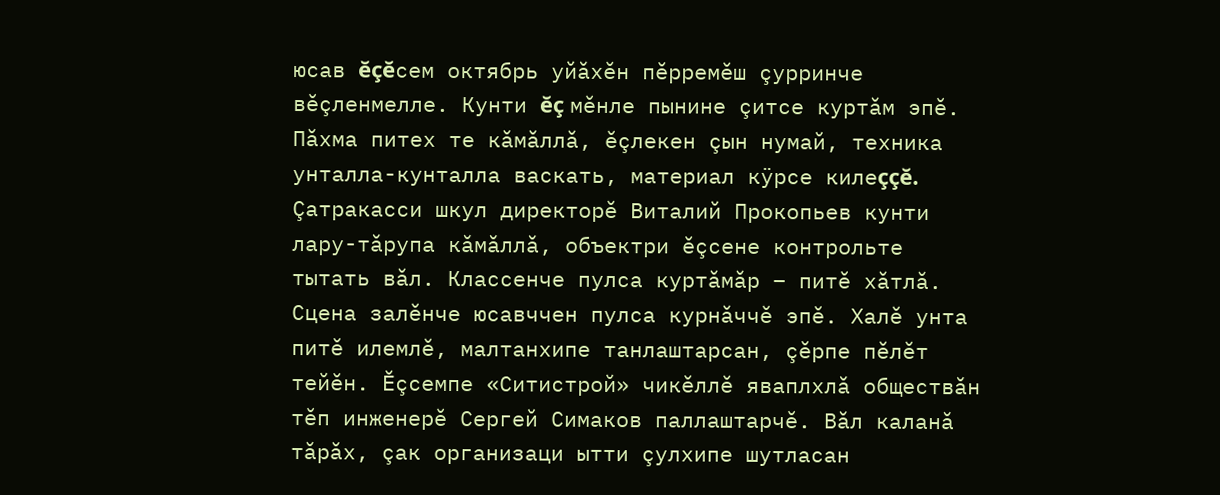юсав ĕçĕсем октябрь уйăхĕн пĕрремĕш çурринче вĕçленмелле. Кунти ĕç мĕнле пынине çитсе куртăм эпĕ. Пăхма питех те кăмăллă, ĕçлекен çын нумай, техника унталла-кунталла васкать, материал кÿрсе килеççĕ. Çатракасси шкул директорĕ Виталий Прокопьев кунти лару-тăрупа кăмăллă, объектри ĕçсене контрольте тытать вăл. Классенче пулса куртăмăр – питĕ хăтлă. Сцена залĕнче юсавччен пулса курнăччĕ эпĕ. Халĕ унта питĕ илемлĕ, малтанхипе танлаштарсан, çĕрпе пĕлĕт тейĕн. Ĕçсемпе «Ситистрой» чикĕллĕ яваплхлă обществăн тĕп инженерĕ Сергей Симаков паллаштарчĕ. Вăл каланă тăрăх, çак организаци ытти çулхипе шутласан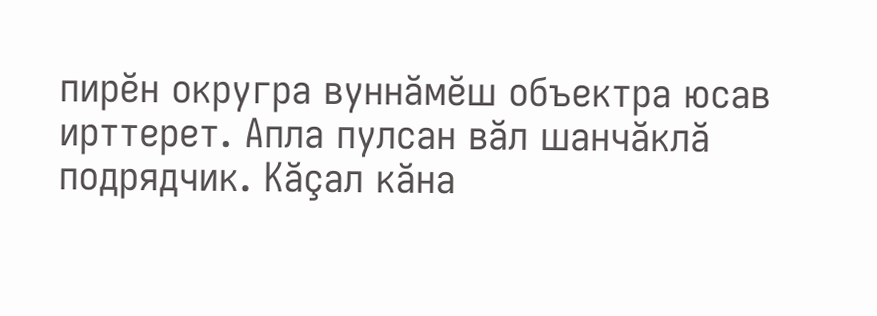пирĕн округра вуннăмĕш объектра юсав ирттерет. Апла пулсан вăл шанчăклă подрядчик. Кăçал кăна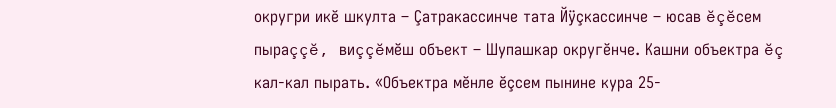округри икĕ шкулта – Çатракассинче тата Йÿçкассинче – юсав ĕçĕсем пыраççĕ, виççĕмĕш объект – Шупашкар округĕнче. Кашни объектра ĕç кал-кал пырать. «Объектра мĕнле ĕçсем пынине кура 25-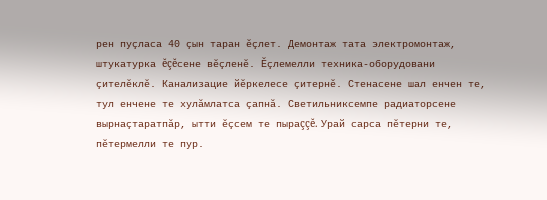рен пуçласа 40 çын таран ĕçлет. Демонтаж тата электромонтаж, штукатурка ĕçĕсене вĕçленĕ. Ĕçлемелли техника-оборудовани çителĕклĕ. Канализацие йĕркелесе çитернĕ. Стенасене шал енчен те, тул енчене те хулăмлатса çапнă. Светильниксемпе радиаторсене вырнаçтаратпăр, ытти ĕçсем те пыраççĕ. Урай сарса пĕтерни те, пĕтермелли те пур.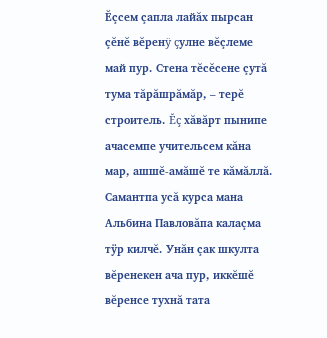Ĕçсем çапла лайăх пырсан çĕнĕ вĕренÿ çулне вĕçлеме май пур. Стена тĕсĕсене çутă тума тăрăшрăмăр, – терĕ строитель. Ĕç хăвăрт пынипе ачасемпе учительсем кăна мар, ашшĕ-амăшĕ те кăмăллă. Самантпа усă курса мана Альбина Павловăпа калаçма тÿр килчĕ. Унăн çак шкулта вĕренекен ача пур, иккĕшĕ вĕренсе тухнă тата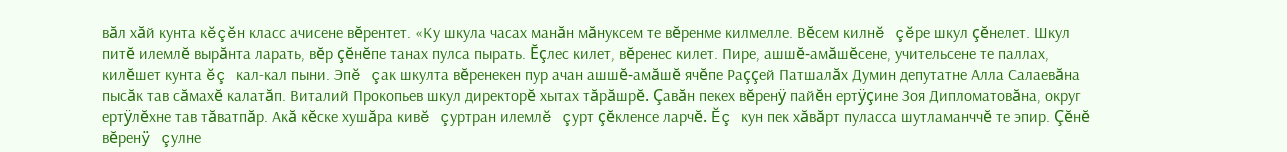вăл хăй кунта кĕçĕн класс ачисене вĕрентет. «Ку шкула часах манăн мăнуксем те вĕренме килмелле. Вĕсем килнĕ çĕре шкул çĕнелет. Шкул питĕ илемлĕ вырăнта ларать, вĕр çĕнĕпе танах пулса пырать. Ĕçлес килет, вĕренес килет. Пире, ашшĕ-амăшĕсене, учительсене те паллах, килĕшет кунта ĕç кал-кал пыни. Эпĕ çак шкулта вĕренекен пур ачан ашшĕ-амăшĕ ячĕпе Раççей Патшалăх Думин депутатне Алла Салаевăна пысăк тав сăмахĕ калатăп. Виталий Прокопьев шкул директорĕ хытах тăрăшрĕ. Çавăн пекех вĕренÿ пайĕн ертÿçине Зоя Дипломатовăна, округ ертÿлĕхне тав тăватпăр. Акă кĕске хушăра кивĕ çуртран илемлĕ çурт çĕкленсе ларчĕ. Ĕç кун пек хăвăрт пуласса шутламанччĕ те эпир. Çĕнĕ вĕренÿ çулне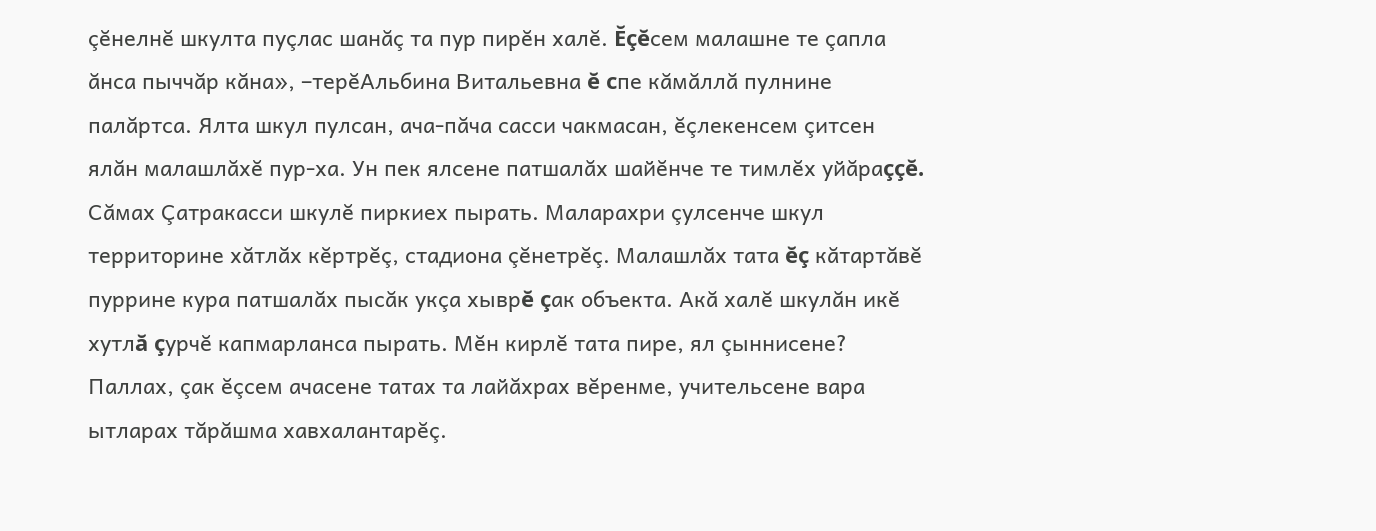çĕнелнĕ шкулта пуçлас шанăç та пур пирĕн халĕ. Ĕçĕсем малашне те çапла ăнса пыччăр кăна», –терĕАльбина Витальевна ĕ cпе кăмăллă пулнине палăртса. Ялта шкул пулсан, ача-пăча сасси чакмасан, ĕçлекенсем çитсен ялăн малашлăхĕ пур-ха. Ун пек ялсене патшалăх шайĕнче те тимлĕх уйăраççĕ. Сăмах Çатракасси шкулĕ пиркиех пырать. Маларахри çулсенче шкул территорине хăтлăх кĕртрĕç, стадиона çĕнетрĕç. Малашлăх тата ĕç кăтартăвĕ пуррине кура патшалăх пысăк укçа хыврĕ çак объекта. Акă халĕ шкулăн икĕ хутлă çурчĕ капмарланса пырать. Мĕн кирлĕ тата пире, ял çыннисене? Паллах, çак ĕçсем ачасене татах та лайăхрах вĕренме, учительсене вара ытларах тăрăшма хавхалантарĕç.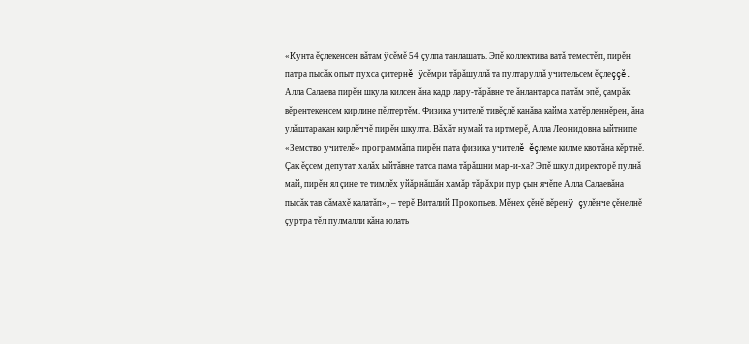«Кунта ĕçлекенсен вăтам ÿсĕмĕ 54 çулпа танлашать. Эпĕ коллектива ватă теместĕп, пирĕн патра пысăк опыт пухса çитернĕ ÿсĕмри тăрăшуллă та пултаруллă учительсем ĕçлеççĕ. Алла Салаева пирĕн шкула килсен ăна кадр лару-тăрăвне те ăнлантарса патăм эпĕ, çамрăк вĕрентекенсем кирлине пĕлтертĕм. Физика учителĕ тивĕçлĕ канăва кайма хатĕрленнĕрен, ăна улăштаракан кирлĕччĕ пирĕн шкулта. Вăхăт нумай та иртмерĕ, Алла Леонидовна ыйтнипе «Земство учителĕ» программăпа пирĕн пата физика учителĕ ĕçлеме килме квотăна кĕртнĕ. Çак ĕçсем депутат халăх ыйтăвне татса пама тăрăшни мар-и-ха? Эпĕ шкул директорĕ пулнă май, пирĕн ял çине те тимлĕх уйăрнăшăн хамăр тăрăхри пур çын ячĕпе Алла Салаевăна пысăк тав сăмахĕ калатăп», – терĕ Виталий Прокопьев. Мĕнех çĕнĕ вĕренÿ çулĕнче çĕнелнĕ çуртра тĕл пулмалли кăна юлать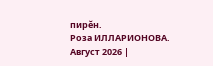пирĕн.
Роза ИЛЛАРИОНОВА.
Август 2026 |